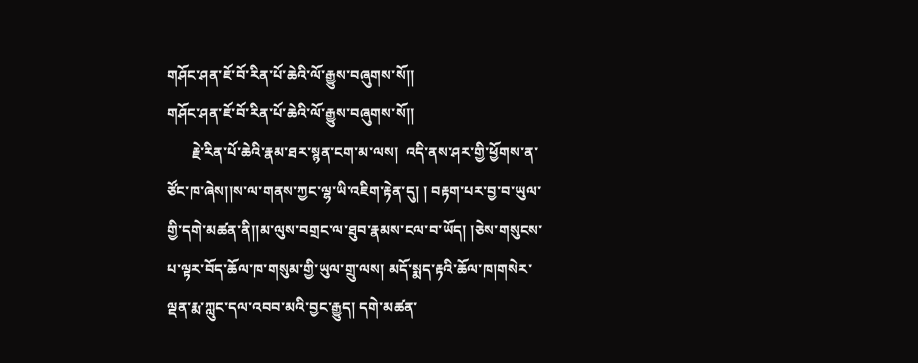གཤོང་ཤན་ཇོ་བོ་རིན་པོ་ཆེའི་ལོ་རྒྱུས་བཞུགས་སོ།།
གཤོང་ཤན་ཇོ་བོ་རིན་པོ་ཆེའི་ལོ་རྒྱུས་བཞུགས་སོ།།
       རྗེ་རིན་པོ་ཆེའི་རྣམ་ཐར་སྙན་ངག་མ་ལས།  འདི་ནས་ཤར་གྱི་ཕྱོགས་ན་ཙོང་ཁ་ཞེས།།ས་ལ་གནས་ཀྱང་ལྷ་ཡི་འཇིག་རྟེན་དུ། ། བརྟག་པར་བྱ་བ་ཡུལ་གྱི་དགེ་མཚན་ནི།།མ་ལུས་བགྲང་ལ་ཐུབ་རྣམས་ངལ་བ་ཡོད། །ཅེས་གསུངས་པ་ལྟར་བོད་ཆོལ་ཁ་གསུམ་གྱི་ཡུལ་གྲུ་ལས། མདོ་སྨད་རྟའི་ཆོལ་ཁ།གསེར་ལྡན་རྨ་ཀླུང་དལ་འབབ་མའི་བྱང་རྒྱུད། དགེ་མཚན་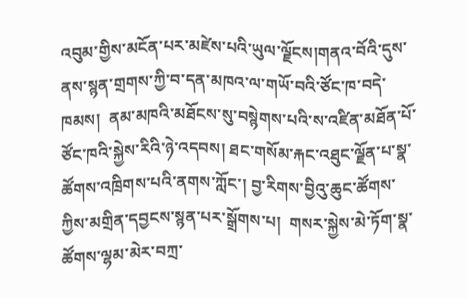འབུམ་གྱིས་མངོན་པར་མཛེས་པའི་ཡུལ་ལྗོངས།གནའ་བོའི་དུས་ནས་སྙན་གྲགས་ཀྱི་བ་དན་མཁའ་ལ་གཡོ་བའི་ཙོང་ཁ་བདེ་ཁམས།  ནམ་མཁའི་མཐོངས་སུ་བསྙེགས་པའི་ས་འཛིན་མཐོན་པོ་ཙོང་ཁའི་སྐྱེས་རིའི་ཉེ་འདབས། ཐང་གསོམ་རྐང་འཐུང་ལྗོན་པ་སྣ་ཚོགས་འཁྲིགས་པའི་ནགས་ཀློང་། བྱ་རིགས་བྱིའུ་ཆུང་ཚོགས་ཀྱིས་མགྲིན་དབྱངས་སྙན་པར་སྒྲོགས་པ།  གསར་སྐྱེས་མེ་ཏོག་སྣ་ཚོགས་ལྷམ་མེར་བཀྲ་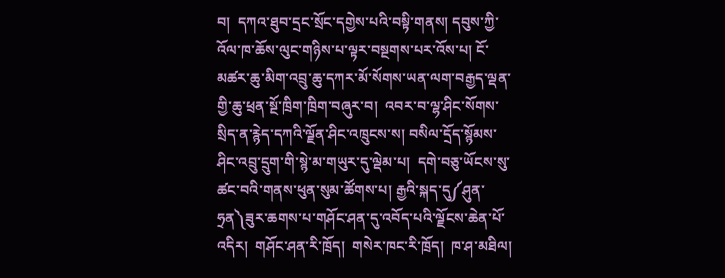བ།  དཀའ་ཐུབ་དྲང་སྲོང་དགྱེས་པའི་བསྟི་གནས། དབུས་ཀྱི་འོལ་ཁ་ཆོས་ལུང་གཉིས་པ་ལྟར་བསྔགས་པར་འོས་པ། ངོ་མཚར་ཆུ་མིག་འབྲུ་ཆུ་དཀར་མོ་སོགས་ཡན་ལག་བརྒྱད་ལྡན་གྱི་ཆུ་ཕྲན་སྔོ་ཁྲིག་ཁྲིག་བཞུར་བ།  འབར་བ་ལྷ་ཤིང་སོགས་སྲིད་ན་རྙེད་དཀའི་ལྗོན་ཤིང་འཁྲུངས་ས། བསིལ་དྲོད་སྙོམས་ཤིང་འབྲུ་དྲུག་གི་སྙེ་མ་གཡུར་དུ་ལྡེམ་པ།  དགེ་བཅུ་ཡོངས་སུ་ཚང་བའི་གནས་ཕུན་སུམ་ཚོགས་པ། རྒྱའི་སྐད་དུ༼ཤུན་ཧྲན༽ཟུར་ཆགས་པ་གཤོང་ཤན་དུ་འབོད་པའི་ལྗོངས་ཆེན་པོ་འདིར།  གཤོང་ཤན་རི་ཁྲོད།  གསེར་ཁང་རི་ཁྲོད།  ཁ་ཤ་མཐིལ།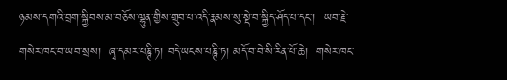ཉམས་དགའི་བྲག་སྐྱིབས་མ་བཅོས་ལྷུན་གྱིས་གྲུབ་པ་འདི་རྣམས་སུ་སྡེ་བ་སྐྱིད་ཤོད་པ་དང་།  ཡབ་རྗེ་གསེར་ཁང་བ་ཡབ་སྲས།  ཞྭ་དམར་པཎྚི་ཏ། བདེ་ཡངས་པཎྚི་ཏ། མདོ་བ་བེ་སི་རིན་པོ་ཆེ།  གསེར་ཁང་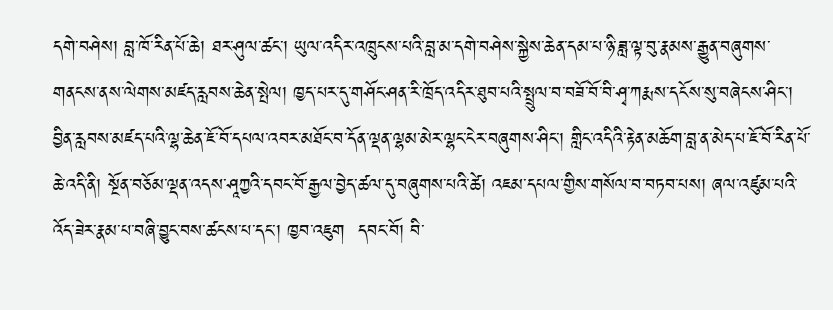དགེ་བཤེས། བླ་ཁོ་རིན་པོ་ཆེ། ཐར་ཤུལ་ཚང་། ཡུལ་འདིར་འཁྲུངས་པའི་བླ་མ་དགེ་བཤེས་སྐྱེས་ཆེན་དམ་པ་ཉི་ཟླ་ལྟ་བུ་རྣམས་རྒྱུན་བཞུགས་གནངས་ནས་ལེགས་མཛད་རླབས་ཆེན་སྤེལ། ཁྱད་པར་དུ་གཤོང་ཤན་རི་ཁྲོད་འདིར་ཐུབ་པའི་སྤྲུལ་བ་བཟོ་བོ་བི་ཤྭ་ཀརྨས་དངོས་སུ་བཞེངས་ཤིང་། བྱིན་རླབས་མཛད་པའི་ལྷ་ཆེན་ཇོ་བོ་དཔལ་འབར་མཐོང་བ་དོན་ལྡན་ལྷམ་མེར་ལྷང་ངེར་བཞུགས་ཤིང་། གླིང་འདིའི་རྟེན་མཆོག་བླ་ན་མེད་པ་ཇོ་བོ་རིན་པོ་ཆེ་འདི་ནི། སྔོན་བཅོམ་ལྡན་འདས་ཤཱཀྱའི་དབང་བོ་རྒྱལ་བྱེད་ཚལ་དུ་བཞུགས་པའི་ཚེ། འཇམ་དཔལ་གྱིས་གསོལ་བ་བཏབ་པས། ཞལ་འཛུམ་པའི་འོད་ཟེར་རྣམ་པ་བཞི་བྱུང་བས་ཚངས་པ་དང་། ཁྱབ་འཇུག  དབང་བོ། བི་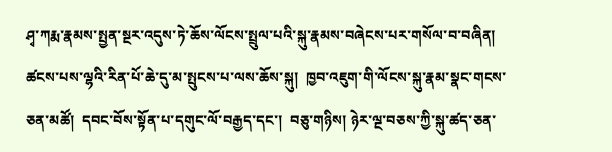ཤྭ་ཀརྨ་རྣམས་སྤྱན་སྔར་འདུས་ཏེ་ཆོས་ལོངས་སྤྲུལ་པའི་སྐུ་རྣམས་བཞེངས་པར་གསོལ་བ་བཞིན།  ཚངས་པས་ལྷའི་རིན་པོ་ཆེ་དུ་མ་སྤུངས་པ་ལས་ཆོས་སྐུ།  ཁྱབ་འཇུག་གི་ལོངས་སྐུ་རྣམ་སྣང་གངས་ཅན་མཚོ།  དབང་བོས་སྟོན་པ་དགུང་ལོ་བརྒྱད་དང་།  བཅུ་གཉིས། ཉེར་ལྔ་བཅས་ཀྱི་སྐུ་ཚད་ཅན་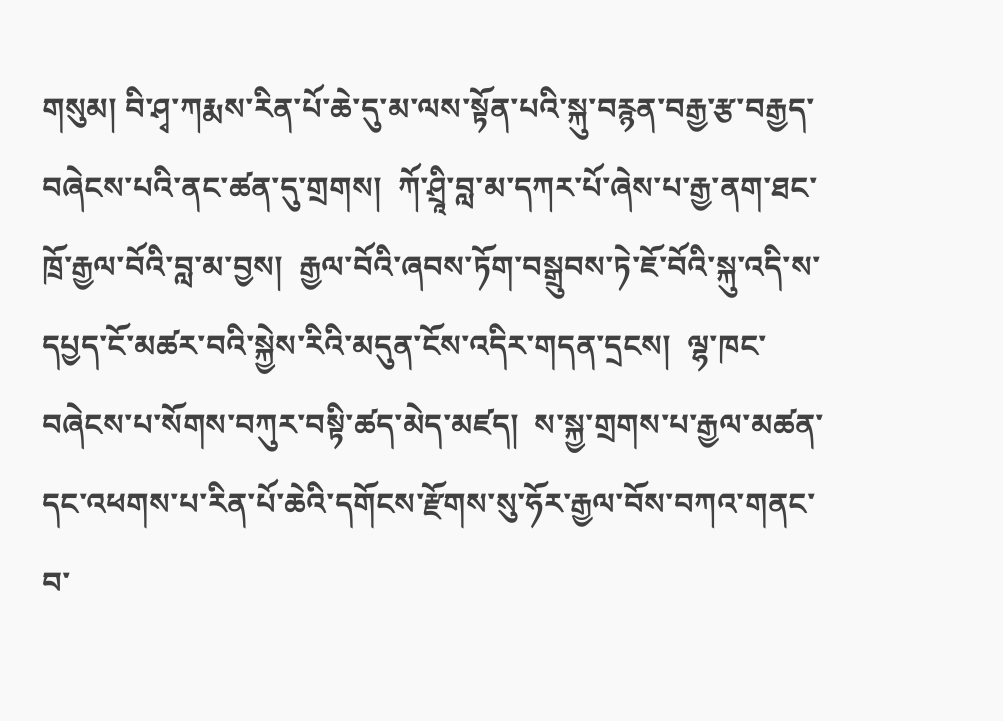གསུམ། བི་ཤྭ་ཀརྨས་རིན་པོ་ཆེ་དུ་མ་ལས་སྟོན་པའི་སྐུ་བརྙན་བརྒྱ་རྩ་བརྒྱད་བཞེངས་པའི་ནང་ཚན་དུ་གྲགས།  ཀོ་ཤྲཱི་བླ་མ་དཀར་པོ་ཞེས་པ་རྒྱ་ནག་ཐང་ཁྲོ་རྒྱལ་བོའི་བླ་མ་བྱས།  རྒྱལ་བོའི་ཞབས་ཏོག་བསྒྲུབས་ཏེ་ཇོ་བོའི་སྐུ་འདི་ས་དཔྱད་ངོ་མཚར་བའི་སྐྱེས་རིའི་མདུན་ངོས་འདིར་གདན་དྲངས།  ལྷ་ཁང་བཞེངས་པ་སོགས་བཀུར་བསྟི་ཚད་མེད་མཛད།  ས་སྐྱ་གྲགས་པ་རྒྱལ་མཚན་དང་འཕགས་པ་རིན་པོ་ཆེའི་དགོངས་རྫོགས་སུ་ཧོར་རྒྱལ་བོས་བཀའ་གནང་བ་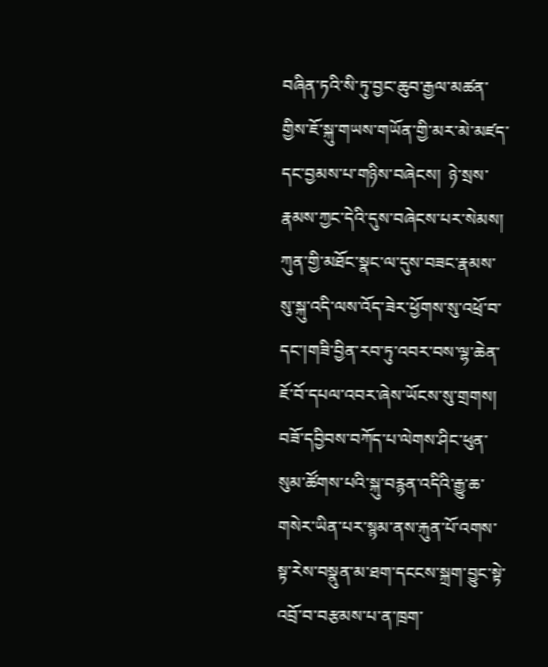བཞིན་ཏའི་སི་ཏུ་བྱང་ཆུབ་རྒྱལ་མཚན་གྱིས་ཇོ་སྐུ་གཡས་གཡོན་གྱི་མར་མེ་མཛད་དང་བྱམས་པ་གཉིས་བཞེངས།  ཉེ་སྲས་རྣམས་ཀྱང་དེའི་དུས་བཞེངས་པར་སེམས། ཀུན་གྱི་མཐོང་སྣང་ལ་དུས་བཟང་རྣམས་སུ་སྐུ་འདི་ལས་འོད་ཟེར་ཕྱོགས་སུ་འཕྲོ་བ་དང་།གཟི་བྱིན་རབ་ཏུ་འབར་བས་ལྷ་ཆེན་ཇོ་བོ་དཔལ་འབར་ཞེས་ཡོངས་སུ་གྲགས། བཟོ་དབྱིབས་བཀོད་པ་ལེགས་ཤིང་ཕུན་སུམ་ཚོགས་པའི་སྐུ་བརྙན་འདིའི་རྒྱུ་ཆ་གསེར་ཡིན་པར་སྙམ་ནས་རྐུན་པོ་འགས་སྟ་རེས་བསྣུན་མ་ཐག་དངངས་སྐྲག་བྱུང་སྟེ་འབྲོ་བ་བརྩམས་པ་ན་ཁྲག་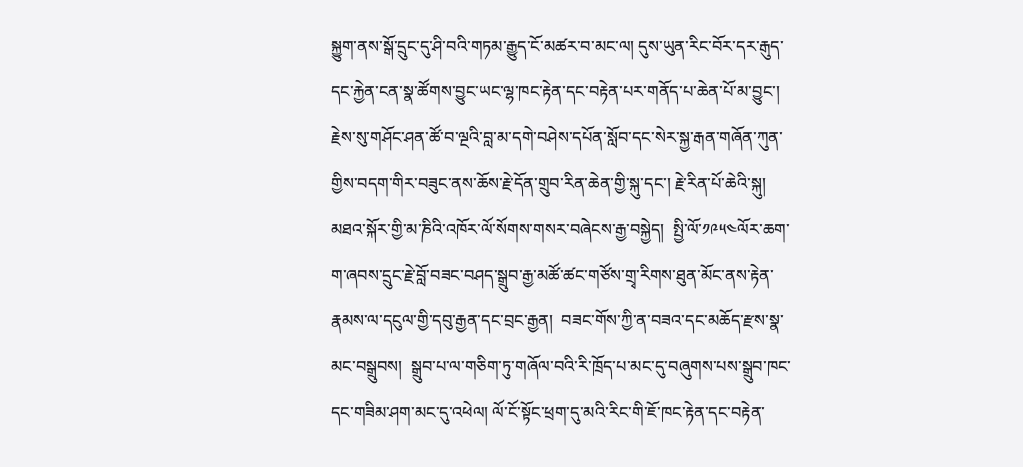སྐྱུག་ནས་སྒོ་དྲུང་དུ་ཤི་བའི་གཏམ་རྒྱུད་ངོ་མཚར་བ་མང་ལ། དུས་ཡུན་རིང་བོར་དར་རྒུད་དང་རྐྱེན་ངན་སྣ་ཚོགས་བྱུང་ཡང་ལྷ་ཁང་རྟེན་དང་བརྟེན་པར་གནོད་པ་ཆེན་པོ་མ་བྱུང་། རྗེས་སུ་གཤོང་ཤན་ཚོ་བ་ལྔའི་བླ་མ་དགེ་བཤེས་དཔོན་སློབ་དང་སེར་སྐྱ་རྒན་གཞོན་ཀུན་གྱིས་བདག་གིར་བཟུང་ནས་ཆོས་རྗེ་དོན་གྲུབ་རིན་ཆེན་གྱི་སྐུ་དང་། རྗེ་རིན་པོ་ཆེའི་སྐུ། མཐའ་སྐོར་གྱི་མ་ཎིའི་འཁོར་ལོ་སོགས་གསར་བཞེངས་རྒྱ་བསྐྱེད།  སྤྱི་ལོ་༡༩༥༤ལོར་ཆག་ག་ཞབས་དྲུང་རྗེ་བློ་བཟང་བཤད་སྒྲུབ་རྒྱ་མཚོ་ཚང་གཙོས་གྲྭ་རིགས་ཐུན་མོང་ནས་རྟེན་རྣམས་ལ་དངུལ་གྱི་དབུ་རྒྱན་དང་བྲང་རྒྱན།  བཟང་གོས་ཀྱི་ན་བཟའ་དང་མཆོད་རྫས་སྣ་མང་བསྒྲུབས།  སྒྲུབ་པ་ལ་གཅིག་ཏུ་གཞོལ་བའི་རི་ཁྲོད་པ་མང་དུ་བཞུགས་པས་སྒྲུབ་ཁང་དང་གཟིམ་ཤག་མང་དུ་འཕེལ། ལོ་ངོ་སྟོང་ཕྲག་དུ་མའི་རིང་གི་ཇོ་ཁང་རྟེན་དང་བརྟེན་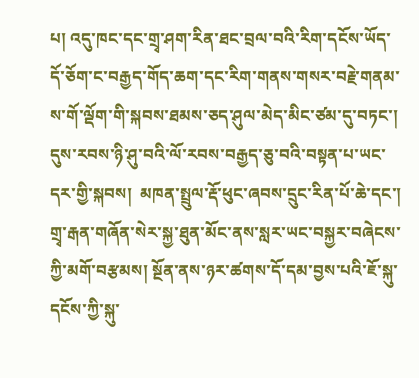པ། འདུ་ཁང་དང་གྲྭ་ཤག་རིན་ཐང་བྲལ་བའི་རིག་དངོས་ཡོད་དོ་ཅོག་ང་བརྒྱད་གོད་ཆག་དང་རིག་གནས་གསར་བརྗེ་གནམ་ས་གོ་ལྡོག་གི་སྐབས་ཐམས་ཅད་ཤུལ་མེད་མིང་ཙམ་དུ་བཏང་། དུས་རབས་ཉི་ཤུ་བའི་ལོ་རབས་བརྒྱད་ཅུ་བའི་བསྟན་པ་ཡང་དར་གྱི་སྐབས།  མཁན་སྤྲུལ་རྡོ་ཕུང་ཞབས་དྲུང་རིན་པོ་ཆེ་དང་། གྲྭ་རྒན་གཞོན་སེར་སྐྱ་ཐུན་མོང་ནས་སླར་ཡང་བསྐྱར་བཞེངས་ཀྱི་མགོ་བརྩམས། སྔོན་ནས་ཉར་ཚགས་དོ་དམ་བྱས་པའི་ཇོ་སྐུ་དངོས་ཀྱི་སྐུ་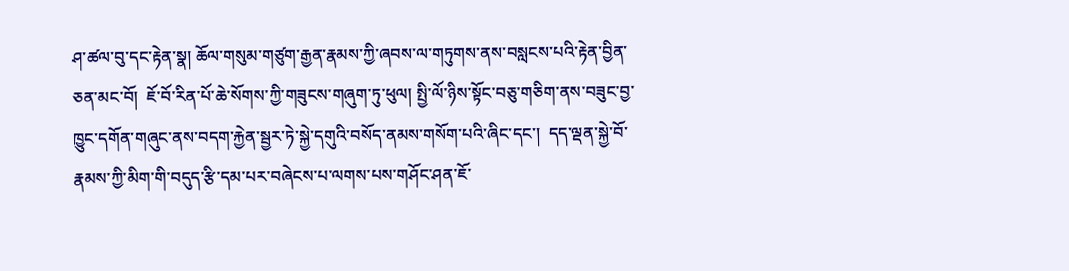ཤ་ཚལ་བུ་དང་རྟེན་སྣ། ཆོལ་གསུམ་གཙུག་རྒྱན་རྣམས་ཀྱི་ཞབས་ལ་གཏུགས་ནས་བསླངས་པའི་རྟེན་བྱིན་ཅན་མང་བོ།  ཇོ་བོ་རིན་པོ་ཆེ་སོགས་ཀྱི་གཟུངས་གཞུག་ཏུ་ཕུལ། སྤྱི་ལོ་ཉིས་སྟོང་བཅུ་གཅིག་ནས་བཟུང་བྱ་ཁྱུང་དགོན་གཞུང་ནས་བདག་རྐྱེན་སྦྱར་ཏེ་སྐྱེ་དགུའི་བསོད་ནམས་གསོག་པའི་ཞིང་དང་།  དད་ལྡན་སྐྱེ་བོ་རྣམས་ཀྱི་མིག་གི་བདུད་རྩི་དམ་པར་བཞེངས་པ་ལགས་པས་གཤོང་ཤན་ཇོ་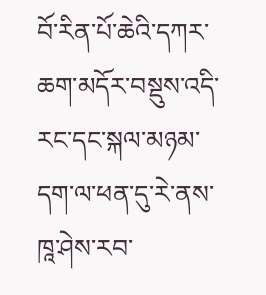བོ་རིན་པོ་ཆེའི་དཀར་ཆག་མདོར་བསྡུས་འདི་རང་དང་སྐལ་མཉམ་དག་ལ་ཕན་དུ་རེ་ནས་ཁཱ་ཤེས་རབ་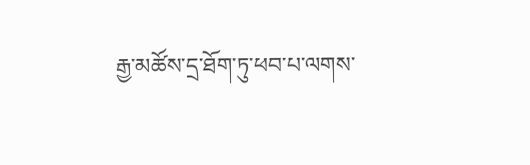རྒྱ་མཚོས་དྲ་ཐོག་ཏུ་ཕབ་པ་ལགས་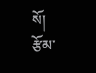སོ།
རྩོམ་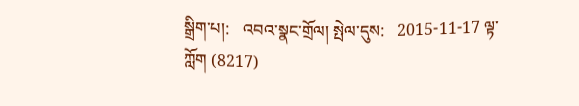སྒྲིག་པ།:   འབའ་སྣང་གྲོལ། སྤེལ་དུས:   2015-11-17 ལྟ་ཀློག (8217)